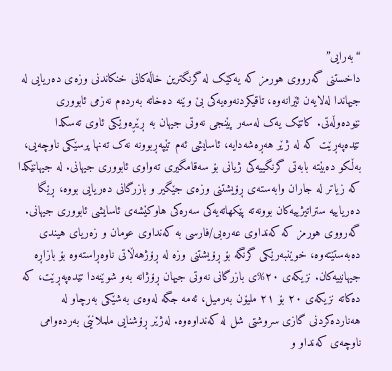“بەرایی”
داخستنی گەرووی هورمز کە یەکێک لە گرنگترین خاڵەکانی خنکاندنی وزەی دەریایی لە جیهاندا لەلایەن ئێرانەوە، تاقیکردنەوەیەکی بێ وێنە دەخاتە بەردەم نەزمی ئابووری نێودەوڵەتی. کاتێک یەک لەسەر پێنجی نەوتی جیهان بە ڕێڕەوێکی ئاوی تەسکدا تێدەپەڕێت کە لە ژێر هەڕەشەدایە، ئاسایشی ئەم تێپەڕبوونە نەک تەنها پرسێکی ناوچەیی، بەڵکو دەبێتە بابەتی گرنگییەکی ژیانی بۆ سەقامگیری تەواوی ئابووری جیهانی. لە جیهانێکدا کە زیاتر لە جاران وابەستەی ڕۆیشتنی وزەی جێگیر و بازرگانی دەریایی بووە، ڕێگا دەریاییە ستراتیژییەکان بوونەتە پێکهاتەیەکی سەرەکی هاوکێشەی ئاسایشی ئابووری جیهانی. گەرووی هورمز کە کەنداوی عەرەبی/فارسی بە کەنداوی عومان و زەریای هیندی دەبەستێتەوە، خوێنبەرێکی گرنگە بۆ ڕۆیشتنی وزە لە ڕۆژهەڵاتی ناوەڕاستەوە بۆ بازاڕە جیهانییەکان. نزیکەی ٢٠%ی بازرگانی نەوتی جیهان ڕۆژانە بەو شوێنەدا تێدەپەڕێت، کە دەکاتە نزیکەی ٢٠ بۆ ٢١ ملیۆن بەرمیل، ئەمە جگە لەوەی بەشێکی بەرچاو لە هەناردەکردنی گازی سروشتی شل لە کەنداوەوە. لەژێر ڕۆشنایی ململانێی بەردەوامی ناوچەی کەنداو و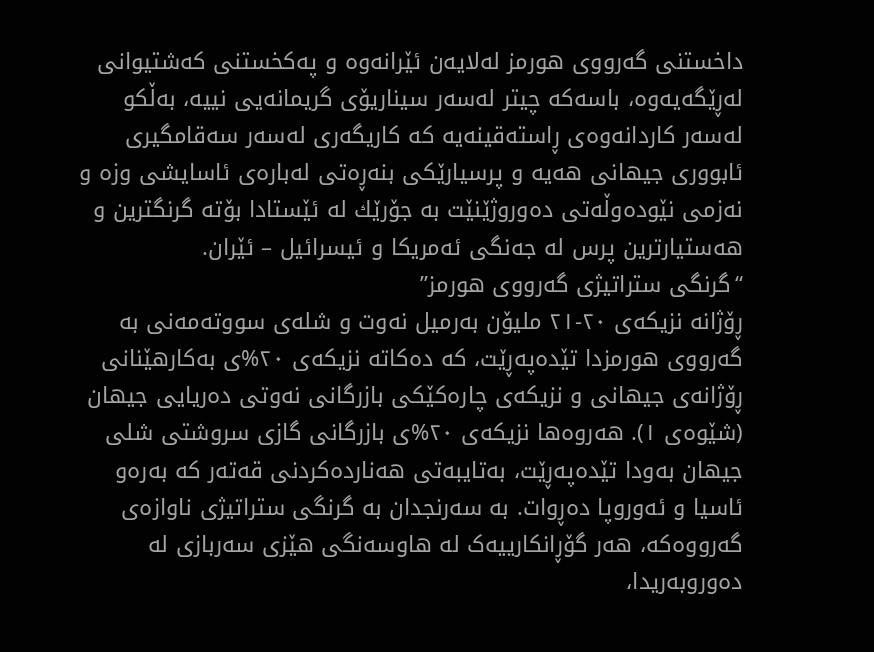داخستنی گەرووی هورمز لەلایەن ئێرانەوە و پەکخستنی کەشتیوانی لەڕێگەیەوە، باسەکە چیتر لەسەر سیناریۆی گریمانەیی نییە، بەڵکو لەسەر کاردانەوەی ڕاستەقینەیە کە کاریگەری لەسەر سەقامگیری ئابووری جیهانی هەیە و پرسیارێکی بنەڕەتی لەبارەی ئاسایشی وزە و نەزمی نێودەوڵەتی دەوروژێنێت بە جۆرێك لە ئێستادا بۆتە گرنگترین و هەستیارترین پرس لە جەنگی ئەمریکا و ئیسرائیل – ئێران.
“گرنگی ستراتیژی گەرووی هورمز”
ڕۆژانە نزیکەی ٢٠-٢١ ملیۆن بەرمیل نەوت و شلەی سووتەمەنی بە گەرووی هورمزدا تێدەپەڕێت، کە دەکاتە نزیکەی ٢٠%ی بەکارهێنانی ڕۆژانەی جیهانی و نزیکەی چارەکێکی بازرگانی نەوتی دەریایی جیهان (شێوەی ١). هەروەها نزیکەی ٢٠%ی بازرگانی گازی سروشتی شلی جیهان بەودا تێدەپەڕێت، بەتایبەتی هەناردەکردنی قەتەر کە بەرەو ئاسیا و ئەوروپا دەڕوات. بە سەرنجدان بە گرنگی ستراتیژی ناوازەی گەرووەکە، هەر گۆڕانکارییەک لە هاوسەنگی هێزی سەربازی لە دەوروبەریدا،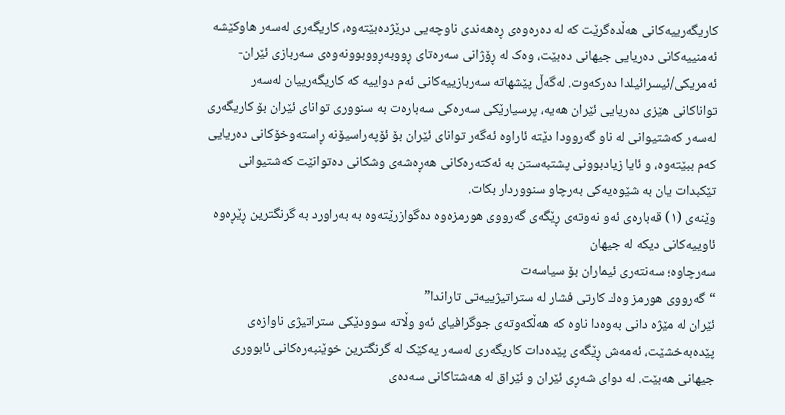کاریگەرییەکانی هەڵدەگرێت کە لە دەرەوەی ڕەهەندی ناوچەیی درێژدەبێتەوە، کاریگەری لەسەر هاوکێشە ئەمنییەکانی دەریایی جیهانی دەبێت، وەک لە ڕۆژانی سەرەتای ڕووبەڕووبوونەوەی سەربازی ئێران-ئەمریکی/ئیسرائیلدا دەرکەوت. لەگەڵ پێشهاتە سەربازییەکانی ئەم دواییە کە کاریگەرییان لەسەر تواناکانی هێزی دەریایی ئێران هەیە، پرسیارێکی سەرەکی سەبارەت بە سنووری توانای ئێران بۆ کاریگەری لەسەر کەشتیوانی لە ناو گەروودا دێتە ئاراوە ئەگەر توانای ئێران بۆ ئۆپەراسیۆنە ڕاستەوخۆکانی دەریایی کەم ببێتەوە، و ئایا زیادبوونی پشتبەستن بە ئەکتەرەکانی هەڕەشەی وشکانی دەتوانێت کەشتیوانی تێکبدات یان بە شێوەیەکی بەرچاو سنووردار بکات.
وێنەی (١) قەبارەی ئەو نەوتەی ڕێگەی گەرووی هورمزەوە دەگوازرێتەوە بە بەراورد بە گرنگترین ڕێڕەوە ئاوییەکانی دیکە لە جیهان
سەرچاوە؛ سەنتەری ئیماران بۆ سیاسەت
“گەرووی هورمز وەك کارتی فشار لە ستراتیژییەتی تاراندا”
ئێران لە مێژە دانی بەوەدا ناوە کە هەڵکەوتەی جوگرافیای ئەو وڵاتە سوودێکی ستراتیژی ناوازەی پێدەبەخشێت، ئەمەش ڕێگەی پێدەدات کاریگەری لەسەر یەکێک لە گرنگترین خوێنبەرەکانی ئابووری جیهانی هەبێت. لە دوای شەڕی ئێران و ئێراق لە هەشتاکانی سەدەی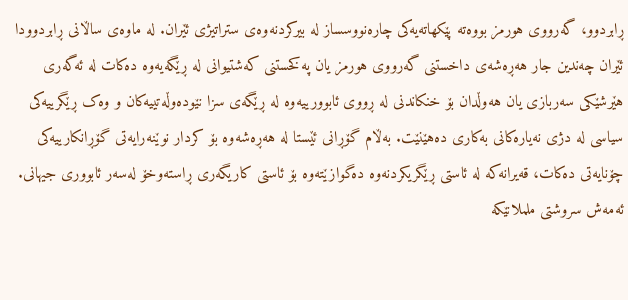ڕابردوو، گەرووی هورمز بووەتە پێکهاتەیەکی چارەنووسساز لە بیرکردنەوەی ستراتیژی ئێران. لە ماوەی ساڵانی ڕابردوودا ئێران چەندین جار هەڕەشەی داخستنی گەرووی هورمز یان پەکخستنی کەشتیوانی لە ڕێگەیەوە دەکات لە ئەگەری هێرشێکی سەربازی یان هەوڵدان بۆ خنکاندنی لە ڕووی ئابوورییەوە لە ڕێگەی سزا نێودەوڵەتییەکان و وەک ڕێگرییەکی سیاسی لە دژی نەیارەکانی بەکاری دەهێنێت. بەڵام گۆڕانی ئێستا لە هەڕەشەوە بۆ کردار نوێنەرایەتی گۆڕانکارییەکی چۆنایەتی دەکات، قەیرانەکە لە ئاستی ڕێگریکردنەوە دەگوازێتەوە بۆ ئاستی کاریگەری ڕاستەوخۆ لەسەر ئابووری جیهانی. ئەمەش سروشتی ململانێکە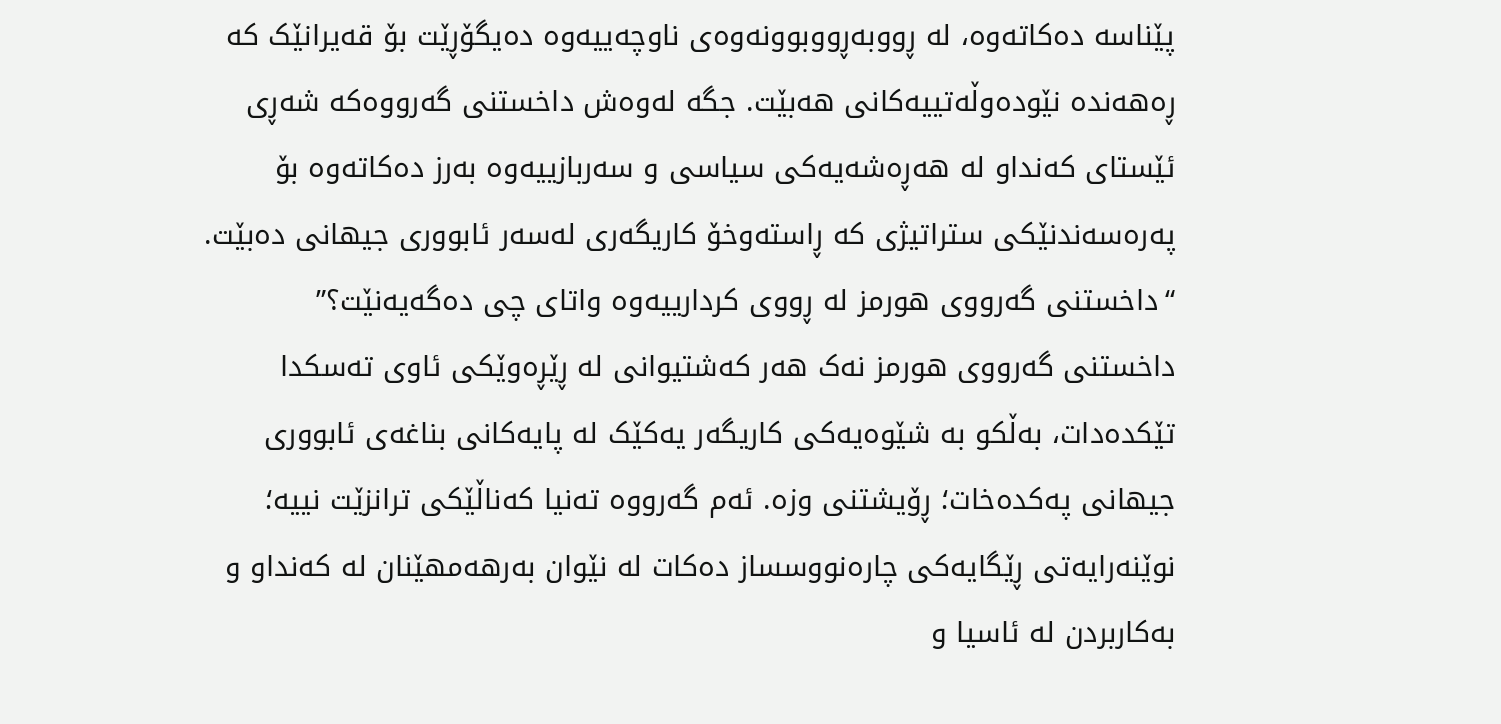پێناسە دەکاتەوە، لە ڕووبەڕووبوونەوەی ناوچەییەوە دەیگۆڕێت بۆ قەیرانێک کە ڕەهەندە نێودەوڵەتییەکانی هەبێت. جگە لەوەش داخستنی گەرووەکە شەڕی ئێستای کەنداو لە هەڕەشەیەکی سیاسی و سەربازییەوە بەرز دەکاتەوە بۆ پەرەسەندنێکی ستراتیژی کە ڕاستەوخۆ کاریگەری لەسەر ئابووری جیهانی دەبێت.
“داخستنی گەرووی هورمز لە ڕووی کردارییەوە واتای چی دەگەیەنێت؟”
داخستنی گەرووی هورمز نەک هەر کەشتیوانی لە ڕێڕەوێکی ئاوی تەسکدا تێکدەدات، بەڵکو بە شێوەیەکی کاریگەر یەکێک لە پایەکانی بناغەی ئابووری جیهانی پەکدەخات؛ ڕۆیشتنی وزە. ئەم گەرووە تەنیا کەناڵێکی ترانزێت نییە؛ نوێنەرایەتی ڕێگایەکی چارەنووسساز دەکات لە نێوان بەرهەمهێنان لە کەنداو و بەکاربردن لە ئاسیا و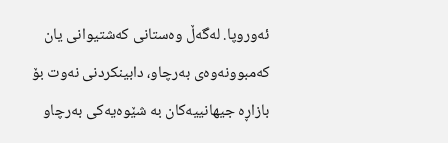ئەوروپا. لەگەڵ وەستانی کەشتیوانی یان کەمبوونەوەی بەرچاو، دابینکردنی نەوت بۆ بازاڕە جیهانییەکان بە شێوەیەکی بەرچاو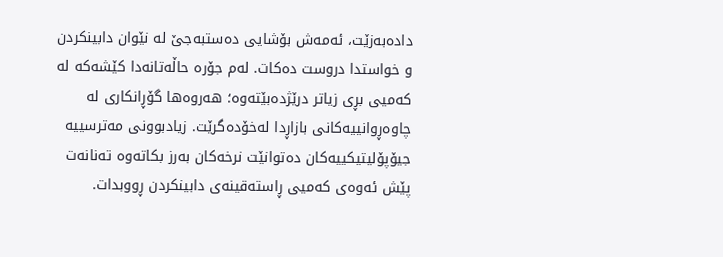دادەبەزێت، ئەمەش بۆشایی دەستبەجێ لە نێوان دابینکردن و خواستدا دروست دەکات. لەم جۆرە حاڵەتانەدا کێشەکە لە کەمیی بڕی زیاتر درێژدەبێتەوە؛ هەروەها گۆڕانکاری لە چاوەڕوانییەکانی بازاڕدا لەخۆدەگرێت. زیادبوونی مەترسییە جیۆپۆلیتیکییەکان دەتوانێت نرخەکان بەرز بکاتەوە تەنانەت پێش ئەوەی کەمیی ڕاستەقینەی دابینکردن ڕووبدات.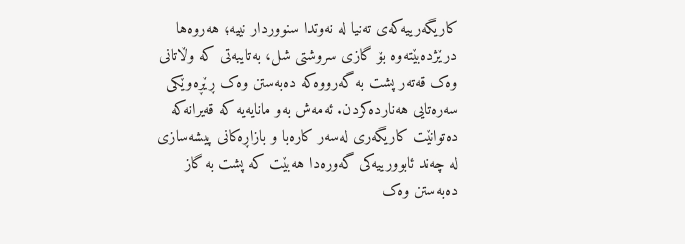کاریگەرییەکەی تەنیا لە نەوتدا سنووردار نییە؛ هەروەها درێژدەبێتەوە بۆ گازی سروشتی شل، بەتایبەتی کە وڵاتانی وەک قەتەر پشت بە گەرووەکە دەبەستن وەک ڕێڕەوێکی سەرەتایی هەناردەکردن. ئەمەش بەو مانایەیە کە قەیرانەکە دەتوانێت کاریگەری لەسەر کارەبا و بازاڕەکانی پیشەسازی لە چەند ئابوورییەکی گەورەدا هەبێت کە پشت بە گاز دەبەستن وەک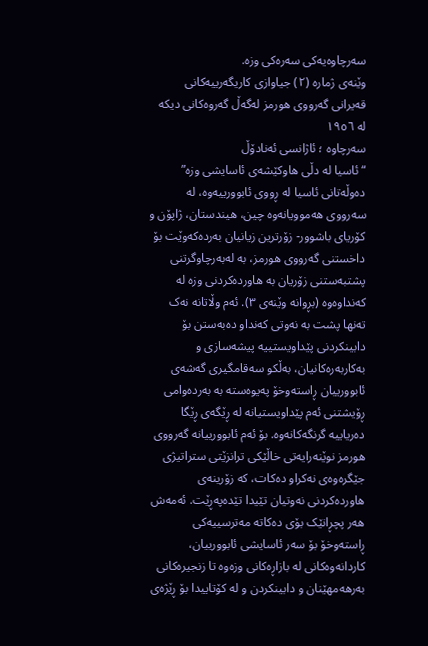سەرچاوەیەکی سەرەکی وزە.
وێنەی ژمارە (٢) جیاوازی کاریگەرییەکانی قەیرانی گەرووی هورمز لەگەڵ گەروەکانی دیکە لە ١٩٥٦
سەرچاوە ؛ ئاژانسی ئەنادۆڵ
“ئاسیا لە دڵی هاوکێشەی ئاسایشی وزە”
دەوڵەتانی ئاسیا لە ڕووی ئابوورییەوە، لە سەرووی هەموویانەوە چین، هیندستان، ژاپۆن و کۆریای باشوور- زۆرترین زیانیان بەردەکەوێت بۆ داخستنی گەرووی هورمز، بە لەبەرچاوگرتنی پشتبەستنی زۆریان بە هاوردەکردنی وزە لە کەنداوەوە (بڕوانە وێنەی ٣). ئەم وڵاتانە نەک تەنها پشت بە نەوتی کەنداو دەبەستن بۆ دابینکردنی پێداویستییە پیشەسازی و بەکاربەرەکانیان، بەڵکو سەقامگیری گەشەی ئابوورییان ڕاستەوخۆ پەیوەستە بە بەردەوامی ڕۆیشتنی ئەم پێداویستیانە لە ڕێگەی ڕێگا دەریاییە گرنگەکانەوە. بۆ ئەم ئابوورییانە گەرووی هورمز نوێنەرایەتی خاڵێکی ترانزێتی ستراتیژی جێگرەوەی نەکراو دەکات، کە زۆرینەی هاوردەکردنی نەوتیان تێیدا تێدەپەڕێت. ئەمەش هەر پچڕانێک بۆی دەکاتە مەترسییەکی ڕاستەوخۆ بۆ سەر ئاسایشی ئابوورییان، کاردانەوەکانی لە بازاڕەکانی وزەوە تا زنجیرەکانی بەرهەمهێنان و دابینکردن و لە کۆتاییدا بۆ ڕێژەی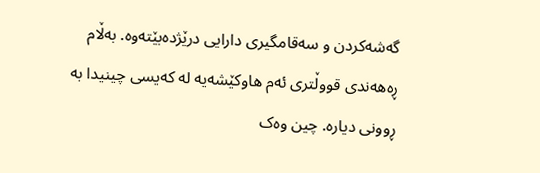گەشەکردن و سەقامگیری دارایی درێژدەبێتەوە. بەڵام ڕەهەندی قووڵتری ئەم هاوکێشەیە لە کەیسی چینیدا بە ڕوونی دیارە. چین وەک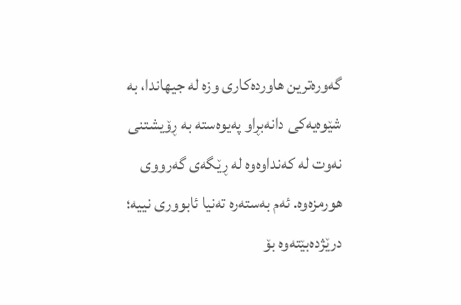گەورەترین هاوردەکاری وزە لە جیهاندا، بە شێوەیەکی دانەبڕاو پەیوەستە بە ڕۆیشتنی نەوت لە کەنداوەوە لە ڕێگەی گەرووی هورمزەوە. ئەم بەستەرە تەنیا ئابووری نییە؛ درێژدەبێتەوە بۆ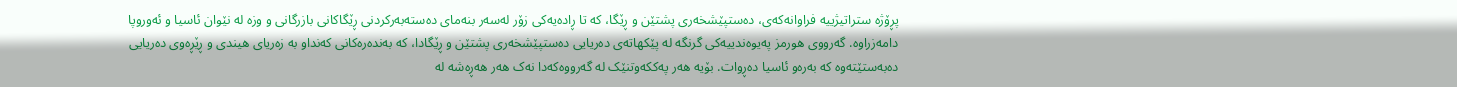پڕۆژە ستراتیژییە فراوانەکەی، دەستپێشخەری پشتێن و ڕێگا، کە تا ڕادەیەکی زۆر لەسەر بنەمای دەستەبەرکردنی ڕێگاکانی بازرگانی و وزە لە نێوان ئاسیا و ئەوروپا دامەزراوە. گەرووی هورمز پەیوەندییەکی گرنگە لە پێکهاتەی دەریایی دەستپێشخەری پشتێن و ڕێگادا، کە بەندەرەکانی کەنداو بە زەریای هیندی و ڕێڕەوی دەریایی دەبەستێتەوە کە بەرەو ئاسیا دەڕوات. بۆیە هەر پەککەوتنێک لە گەرووەکەدا نەک هەر هەڕەشە لە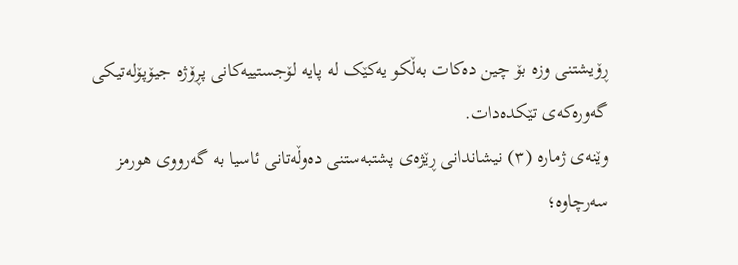ڕۆیشتنی وزە بۆ چین دەکات بەڵکو یەکێک لە پایە لۆجستییەکانی پڕۆژە جیۆپۆلەتیکی گەورەکەی تێکدەدات.
وێنەی ژمارە (٣) نیشاندانی ڕێژەی پشتبەستنی دەوڵەتانی ئاسیا بە گەرووی هورمز
سەرچاوە؛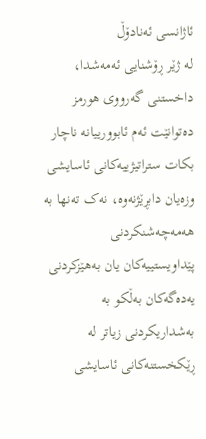ئاژانسی ئەنادۆڵ
لە ژێر ڕۆشنایی ئەمەشدا، داخستنی گەرووی هورمز دەتوانێت ئەم ئابوورییانە ناچار بکات ستراتیژییەکانی ئاسایشی وزەیان دابڕێژنەوە، نەک تەنها بە هەمەچەشنکردنی پێداویستییەکان یان بەهێزکردنی یەدەگەکان بەڵکو بە بەشداریکردنی زیاتر لە ڕێکخستنەکانی ئاسایشی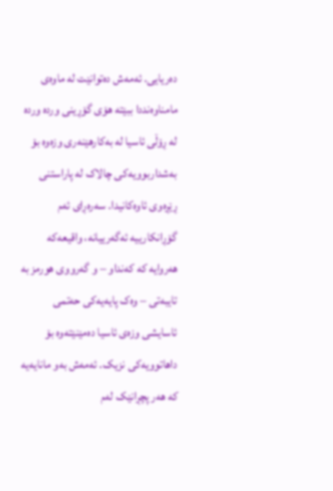دەریایی. ئەمەش دەتوانێت لە ماوەی مامناوەنددا ببێتە هۆی گۆڕینی وردە وردە لە ڕۆڵی ئاسیا لە بەکارهێنەری وزەوە بۆ بەشداربوویەکی چالاک لە پاراستنی ڕێڕەوی ئاوەکانیدا. سەرەڕای ئەم گۆڕانکارییە ئەگەرییانە، واقیعەکە هەروایە کە کەنداو – و گەرووی هورمز بە تایبەتی – وەک پایەیەکی حەتمی ئاسایشی وزەی ئاسیا دەمێنێتەوە بۆ داهاتوویەکی نزیک. ئەمەش بەو مانایەیە کە هەر پچڕانێک لەم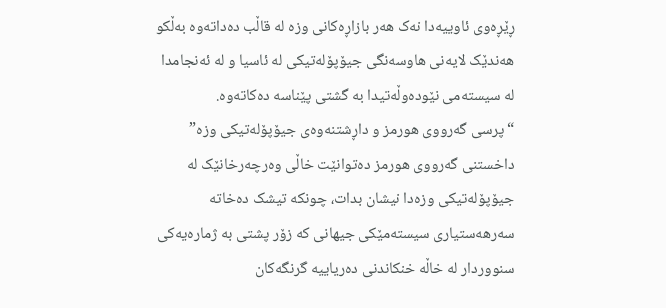ڕێڕەوی ئاوییەدا نەک هەر بازاڕەکانی وزە لە قاڵب دەداتەوە بەڵکو هەندێک لایەنی هاوسەنگی جیۆپۆلەتیکی لە ئاسیا و لە ئەنجامدا لە سیستەمی نێودەوڵەتیدا بە گشتی پێناسە دەکاتەوە.
“پرسی گەرووی هورمز و داڕشتنەوەی جیۆپۆلەتیکی وزە”
داخستنی گەرووی هورمز دەتوانێت خاڵی وەرچەرخانێک لە جیۆپۆلەتیکی وزەدا نیشان بدات، چونکە تیشک دەخاتە سەرهەستیاری سیستەمێکی جیهانی کە زۆر پشتی بە ژمارەیەکی سنووردار لە خاڵە خنکاندنی دەریاییە گرنگەکان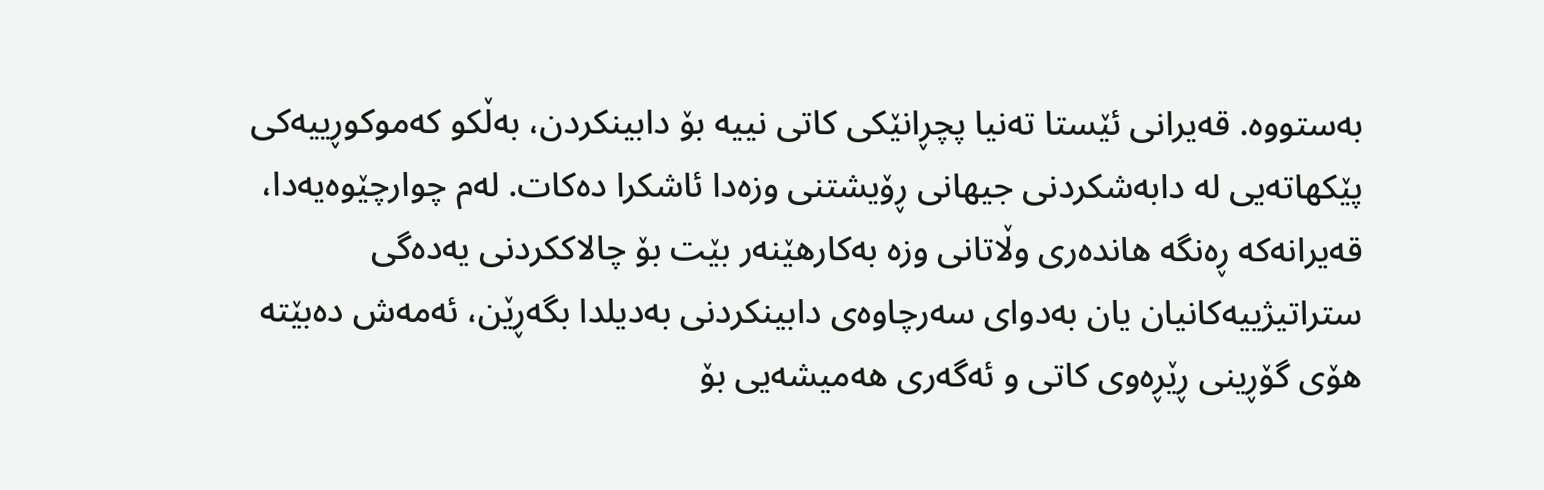بەستووە. قەیرانی ئێستا تەنیا پچڕانێکی کاتی نییە بۆ دابینکردن، بەڵکو کەموکوڕییەکی پێکهاتەیی لە دابەشکردنی جیهانی ڕۆیشتنی وزەدا ئاشکرا دەکات. لەم چوارچێوەیەدا، قەیرانەکە ڕەنگە هاندەری وڵاتانی وزە بەکارهێنەر بێت بۆ چالاککردنی یەدەگی ستراتیژییەکانیان یان بەدوای سەرچاوەی دابینکردنی بەدیلدا بگەڕێن، ئەمەش دەبێتە هۆی گۆڕینی ڕێڕەوی کاتی و ئەگەری هەمیشەیی بۆ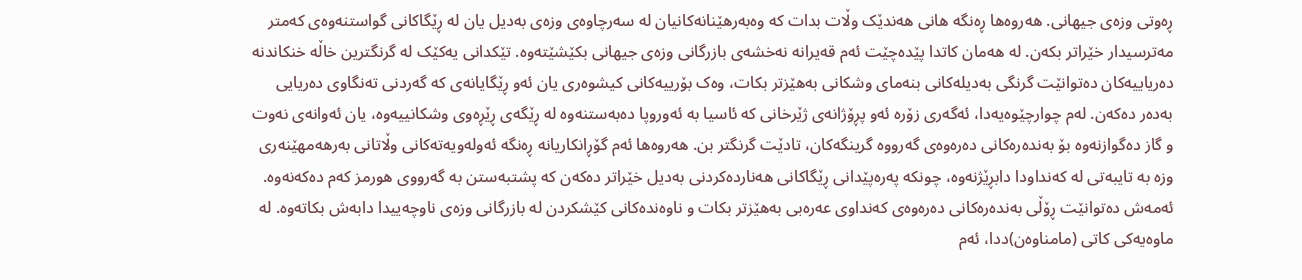ڕەوتی وزەی جیهانی. هەروەها ڕەنگە هانی هەندێک وڵات بدات کە وەبەرهێنانەکانیان لە سەرچاوەی وزەی بەدیل یان لە ڕێگاکانی گواستنەوەی کەمتر مەترسیدار خێراتر بکەن. لە هەمان کاتدا پێدەچێت ئەم قەیرانە نەخشەی بازرگانی وزەی جیهانی بکێشێتەوە. تێکدانی یەکێک لە گرنگترین خاڵە خنکاندنە دەریاییەکان دەتوانێت گرنگی بەدیلەکانی بنەمای وشکانی بەهێزتر بکات، وەک بۆرییەکانی کیشوەری یان ئەو ڕێگایانەی کە گەردنی تەنگاوی دەریایی بەدەر دەکەن. لەم چوارچێوەیەدا، ئەگەری زۆرە ئەو پڕۆژانەی ژێرخانی کە ئاسیا بە ئەوروپا دەبەستنەوە لە ڕێگەی ڕێڕەوی وشکانییەوە، یان ئەوانەی نەوت و گاز دەگوازنەوە بۆ بەندەرەکانی دەرەوەی گەرووە گرینگەکان، تادێت گرنگتر بن. هەروەها ئەم گۆڕانکاریانە ڕەنگە ئەولەویەتەکانی وڵاتانی بەرهەمهێنەری وزە بە تایبەتی لە کەنداودا دابڕێژنەوە، چونکە پەرەپێدانی ڕێگاکانی هەناردەکردنی بەدیل خێراتر دەکەن کە پشتبەستن بە گەرووی هورمز کەم دەکەنەوە. ئەمەش دەتوانێت ڕۆڵی بەندەرەکانی دەرەوەی کەنداوی عەرەبی بەهێزتر بکات و ناوەندەکانی کێشکردن لە بازرگانی وزەی ناوچەییدا دابەش بکاتەوە. لە ماوەیەکی کاتی (مامناوەن)ددا، ئەم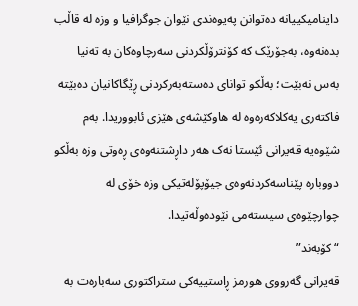داینامیکییانە دەتوانن پەیوەندی نێوان جوگرافیا و وزە لە قاڵب بدەنەوە، بەجۆرێک کە کۆنترۆڵکردنی سەرچاوەکان بە تەنیا بەس نەبێت؛ بەڵکو توانای دەستەبەرکردنی ڕێگاکانیان دەبێتە فاکتەری یەکلاکەرەوە لە هاوکێشەی هێزی ئابووریدا. بەم شێوەیە قەیرانی ئێستا نەک هەر داڕشتنەوەی ڕەوتی وزە بەڵکو دووبارە پێناسەکردنەوەی جیۆپۆلەتیکی وزە خۆی لە چوارچێوەی سیستەمی نێودەوڵەتیدا.
“کۆبەند”
قەیرانی گەرووی هورمز ڕاستییەکی ستراکتوری سەبارەت بە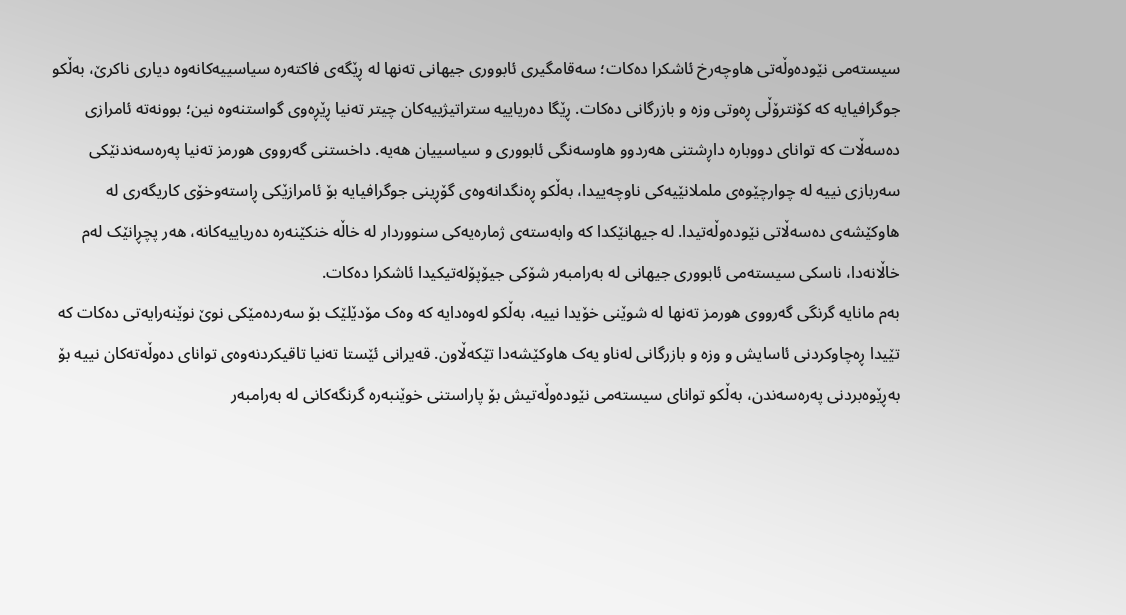سیستەمی نێودەوڵەتی هاوچەرخ ئاشکرا دەکات؛ سەقامگیری ئابووری جیهانی تەنها لە ڕێگەی فاکتەرە سیاسییەکانەوە دیاری ناکرێ، بەڵکو جوگرافیایە کە کۆنترۆڵی ڕەوتی وزە و بازرگانی دەکات. ڕێگا دەریاییە ستراتیژییەکان چیتر تەنیا ڕێڕەوی گواستنەوە نین؛ بوونەتە ئامرازی دەسەڵات کە توانای دووبارە داڕشتنی هەردوو هاوسەنگی ئابووری و سیاسییان هەیە. داخستنی گەرووی هورمز تەنیا پەرەسەندنێکی سەربازی نییە لە چوارچێوەی ململانێیەکی ناوچەییدا، بەڵکو ڕەنگدانەوەی گۆڕینی جوگرافیایە بۆ ئامرازێکی ڕاستەوخۆی کاریگەری لە هاوکێشەی دەسەڵاتی نێودەوڵەتیدا. لە جیهانێکدا کە وابەستەی ژمارەیەکی سنووردار لە خاڵە خنکێنەرە دەریاییەکانە، هەر پچڕانێک لەم خاڵانەدا، ناسکی سیستەمی ئابووری جیهانی لە بەرامبەر شۆکی جیۆپۆلەتیکیدا ئاشکرا دەکات.
بەم مانایە گرنگی گەرووی هورمز تەنها لە شوێنی خۆیدا نییە، بەڵکو لەوەدایە کە وەک مۆدێلێک بۆ سەردەمێکی نوێ نوێنەرایەتی دەکات کە تێیدا ڕەچاوکردنی ئاسایش و وزە و بازرگانی لەناو یەک هاوکێشەدا تێکەڵاون. قەیرانی ئێستا تەنیا تاقیکردنەوەی توانای دەوڵەتەکان نییە بۆ بەڕێوەبردنی پەرەسەندن، بەڵکو توانای سیستەمی نێودەوڵەتیش بۆ پاراستنی خوێنبەرە گرنگەکانی لە بەرامبەر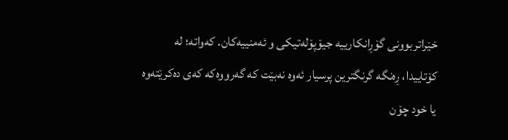خێراتربوونی گۆڕانکارییە جیۆپۆلەتیکی و ئەمنییەکان. کەواتە؛ لە کۆتاییدا، ڕەنگە گرنگترین پرسیار ئەوە نەبێت کە گەرووەکە کەی دەکرێتەوە یا خود چۆن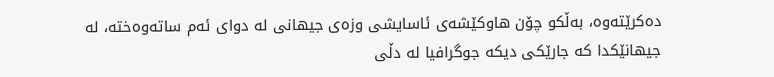دەکرێتەوە، بەڵکو چۆن هاوکێشەی ئاسایشی وزەی جیهانی لە دوای ئەم ساتەوەختە، لە جیهانێکدا کە جارێکی دیکە جوگرافیا لە دڵی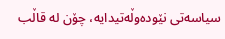سیاسەتی نێودەوڵەتیدایە، چۆن لە قاڵب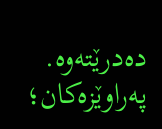دەدرێتەوە.
پەراوێزەکان؛